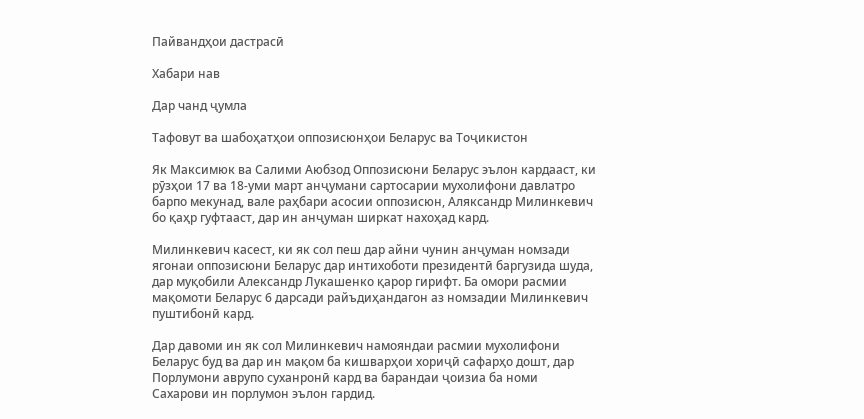Пайвандҳои дастрасӣ

Хабари нав

Дар чанд ҷумла

Тафовут ва шабоҳатҳои оппозисюнҳои Беларус ва Тоҷикистон

Як Максимюк ва Салими Аюбзод Оппозисюни Беларус эълон кардааст, ки рӯзҳои 17 ва 18-уми март анҷумани сартосарии мухолифони давлатро барпо мекунад, вале раҳбари асосии оппозисюн, Аляксандр Милинкевич бо қаҳр гуфтааст, дар ин анҷуман ширкат нахоҳад кард.

Милинкевич касест, ки як сол пеш дар айни чунин анҷуман номзади ягонаи оппозисюни Беларус дар интихоботи президентӣ баргузида шуда, дар муқобили Александр Лукашенко қарор гирифт. Ба омори расмии мақомоти Беларус 6 дарсади райъдиҳандагон аз номзадии Милинкевич пуштибонӣ кард.

Дар давоми ин як сол Милинкевич намояндаи расмии мухолифони Беларус буд ва дар ин мақом ба кишварҳои хориҷӣ сафарҳо дошт, дар Порлумони аврупо суханронӣ кард ва барандаи ҷоизиа ба номи Сахарови ин порлумон эълон гардид.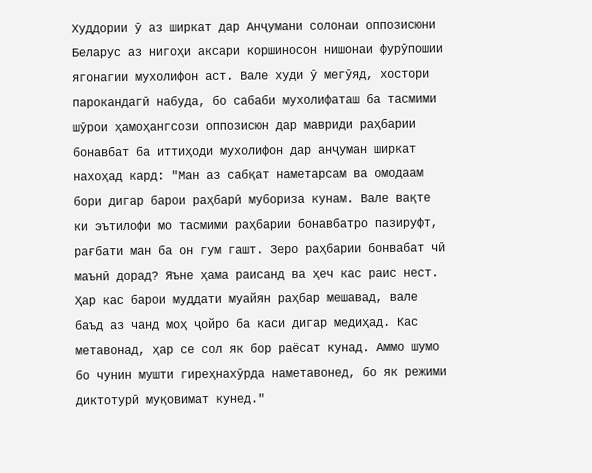Худдории ӯ аз ширкат дар Анҷумани солонaи оппозисюни Беларус аз нигоҳи аксари коршиносон нишонаи фурӯпошии ягонагии мухолифон аст. Вале худи ӯ мегӯяд, хостори парокандагӣ набуда, бо сабаби мухолифаташ ба тасмими шӯрои ҳамоҳангсози оппозисюн дар мавриди раҳбарии бонавбат ба иттиҳоди мухолифон дар анҷуман ширкат нахоҳад кард: "Ман аз сабқат наметарсам ва омодаам бори дигар барои раҳбарӣ мубориза кунам. Вале вақте ки эътилофи мо тасмими раҳбарии бонавбатро пазируфт, рағбати ман ба он гум гашт. Зеро раҳбарии бонвабат чӣ маънӣ дорад? Яъне ҳама раисанд ва ҳеч кас раис нест. Ҳар кас барои муддати муайян раҳбар мешавад, вале баъд аз чанд моҳ ҷойро ба каси дигар медиҳад. Кас метавонад, ҳар се сол як бор раёсат кунад. Аммо шумо бо чунин мушти гиреҳнахӯрда наметавонед, бо як режими диктотурӣ муқовимат кунед."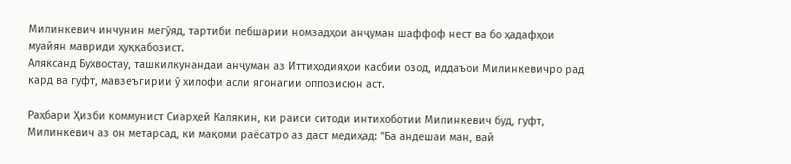Милинкевич инчунин мегӯяд, тартиби пебшарии номзадҳои анҷуман шаффоф нест ва бо ҳадафҳои муайян мавриди ҳуққабозист.
Аляксанд Бухвостау, ташкилкунандаи анҷуман аз Иттиҳодияҳои касбии озод, иддаъои Милинкевичро рад кард ва гуфт, мавзеъгирии ӯ хилофи асли ягонагии оппозисюн аст.

Раҳбари Ҳизби коммунист Сиарҳей Калякин, ки раиси ситоди интихоботии Милинкевич буд, гуфт, Милинкевич аз он метарсад, ки мақоми раёсатро аз даст медиҳад: "Ба андешаи ман, вай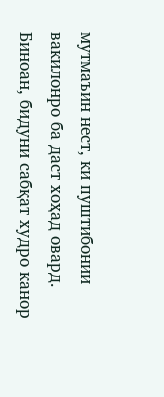мутмаъин нест, ки пуштибонии вакилонро ба даст хоҳад овард. Биноан, бидуни сабқат худро канор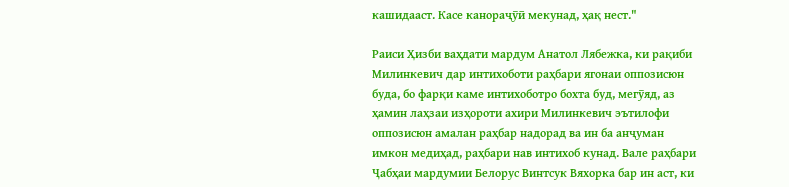кашидааст. Касе канораҷӯӣ мекунад, ҳақ нест."

Раиси Ҳизби ваҳдати мардум Анатол Лябежка, ки рақиби Милинкевич дар интихоботи раҳбари ягонаи оппозисюн буда, бо фарқи каме интихоботро бохта буд, мегӯяд, аз ҳамин лаҳзаи изҳороти ахири Милинкевич эътилофи оппозисюн амалан раҳбар надорад ва ин ба анҷуман имкон медиҳад, раҳбари нав интихоб кунад. Вале раҳбари Ҷабҳаи мардумии Белорус Винтсук Вяхорка бар ин аст, ки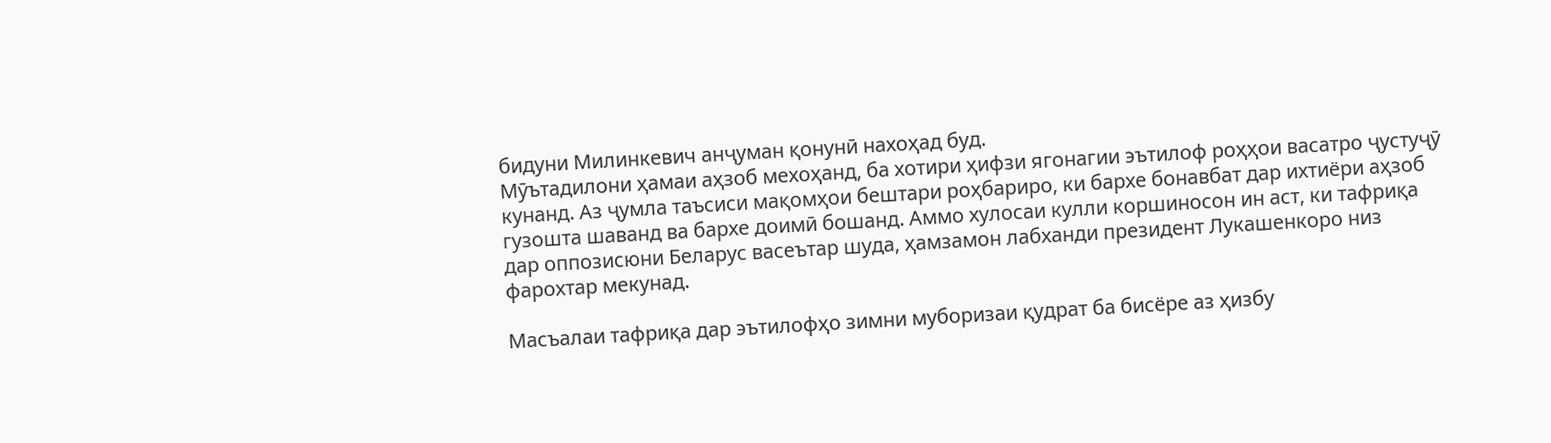бидуни Милинкевич анҷуман қонунӣ нахоҳад буд.
Мӯътадилони ҳамаи аҳзоб мехоҳанд, ба хотири ҳифзи ягонагии эътилоф роҳҳои васатро ҷустуҷӯ кунанд. Аз ҷумла таъсиси мақомҳои бештари роҳбариро, ки бархе бонавбат дар ихтиёри аҳзоб гузошта шаванд ва бархе доимӣ бошанд. Аммо хулосаи кулли коршиносон ин аст, ки тафриқа дар оппозисюни Беларус васеътар шуда, ҳамзамон лабханди президент Лукашенкоро низ фарохтар мекунад.

Масъалаи тафриқа дар эътилофҳо зимни муборизаи қудрат ба бисёре аз ҳизбу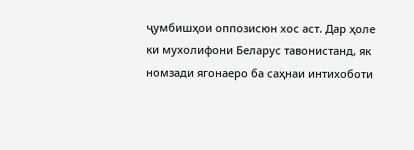ҷумбишҳои оппозисюн хос аст. Дар ҳоле ки мухолифони Беларус тавонистанд, як номзади ягонаеро ба саҳнаи интихоботи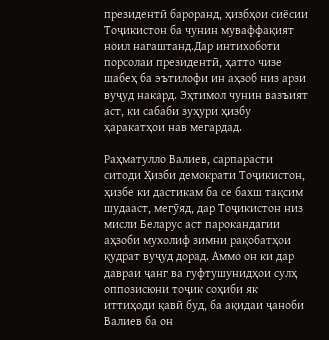президентӣ бароранд, ҳизбҳои сиёсии Тоҷикистон ба чунин муваффақият ноил нагаштанд.Дар интихоботи порсолаи президентӣ, ҳатто чизе шабеҳ ба эътилофи ин аҳзоб низ арзи вуҷуд накард. Эҳтимол чунин вазъият аст, ки сабаби зуҳури ҳизбу ҳаракатҳои нав мегардад.

Раҳматулло Валиев, сарпарасти ситоди Ҳизби демократи Тоҷикистон, ҳизбе ки дастикам ба се бахш тақсим шудааст, мегӯяд, дар Тоҷикистон низ мисли Беларус аст парокандагии аҳзоби мухолиф зимни рақобатҳои қудрат вуҷуд дорад. Аммо он ки дар давраи ҷанг ва гуфтушунидҳои сулҳ оппозисюни тоҷик соҳиби як иттиҳоди қавӣ буд, ба ақидаи ҷаноби Валиев ба он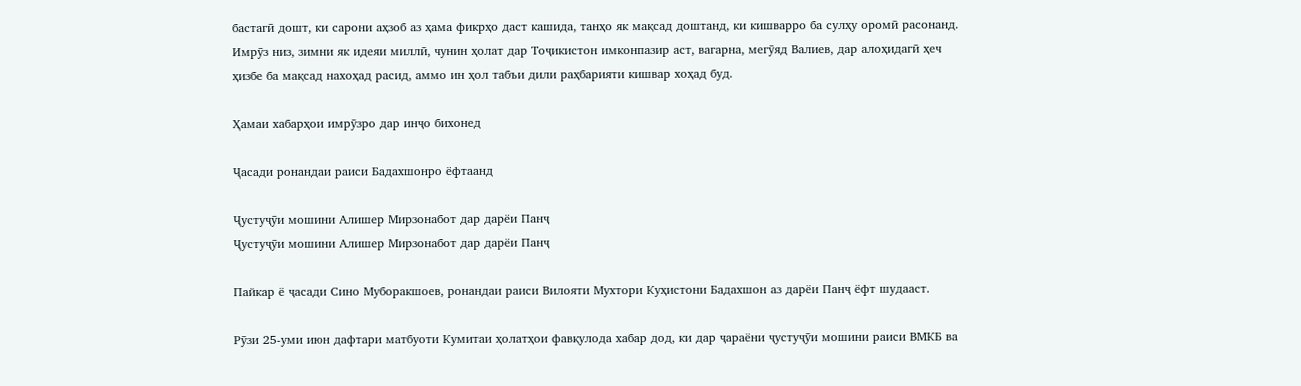бастагӣ дошт, ки сарони аҳзоб аз ҳама фикрҳо даст кашида, танҳо як мақсад доштанд, ки кишварро ба сулҳу оромӣ расонанд. Имрӯз низ, зимни як идеяи миллӣ, чунин ҳолат дар Тоҷикистон имконпазир аст, вагарна, мегӯяд Валиев, дар алоҳидагӣ ҳеч ҳизбе ба мақсад нахоҳад расид, аммо ин ҳол табъи дили раҳбарияти кишвар хоҳад буд.

Ҳамаи хабарҳои имрӯзро дар инҷо бихонед

Ҷасади ронандаи раиси Бадахшонро ёфтаанд

Ҷустуҷӯи мошини Алишер Мирзонабот дар дарёи Панҷ
Ҷустуҷӯи мошини Алишер Мирзонабот дар дарёи Панҷ

Пайкар ё ҷасади Сино Муборакшоев, ронандаи раиси Вилояти Мухтори Куҳистони Бадахшон аз дарёи Панҷ ёфт шудааст.

Рӯзи 25-уми июн дафтари матбуоти Кумитаи ҳолатҳои фавқулода хабар дод, ки дар ҷараёни ҷустуҷӯи мошини раиси ВМКБ ва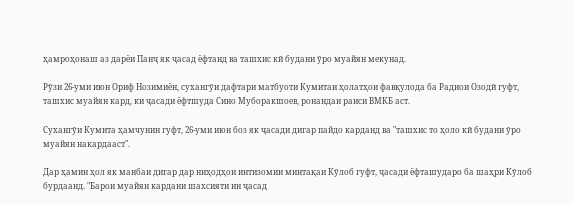ҳамроҳонаш аз дарёи Панҷ як ҷасад ёфтанд ва ташхис кӣ будани ӯро муайян мекунад.

Рӯзи 26-уми июн Ориф Нозимиён, сухангӯи дафтари матбуоти Кумитаи ҳолатҳои фавқулода ба Радиои Озодӣ гуфт, ташхис муайян кард, ки ҷасади ёфтшуда Сино Муборакшоев, ронандаи раиси ВМКБ аст.

Сухангӯи Кумита ҳамчунин гуфт, 26-уми июн боз як ҷасади дигар пайдо карданд ва "ташхис то ҳоло кӣ будани ӯро муайян накардааст".

Дар ҳамин ҳол як манбаи дигар дар ниҳодҳои интизомии минтақаи Кӯлоб гуфт, ҷасади ёфташударо ба шаҳри Кӯлоб бурдаанд. "Барои муайян кардани шахсияти ин ҷасад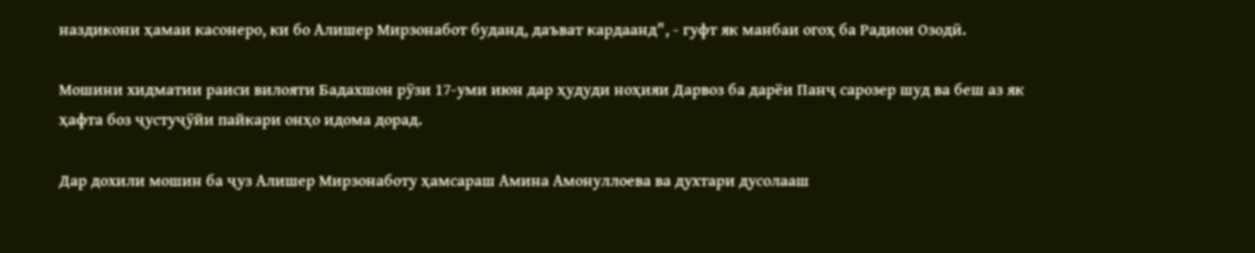наздикони ҳамаи касонеро, ки бо Алишер Мирзонабот буданд, даъват кардаанд", - гуфт як манбаи огоҳ ба Радиои Озодӣ.

Мошини хидматии раиси вилояти Бадахшон рӯзи 17-уми июн дар ҳудуди ноҳияи Дарвоз ба дарёи Панҷ сарозер шуд ва беш аз як ҳафта боз ҷустуҷӯйи пайкари онҳо идома дорад.

Дар дохили мошин ба ҷуз Алишер Мирзонаботу ҳамсараш Амина Амонуллоева ва духтари дусолааш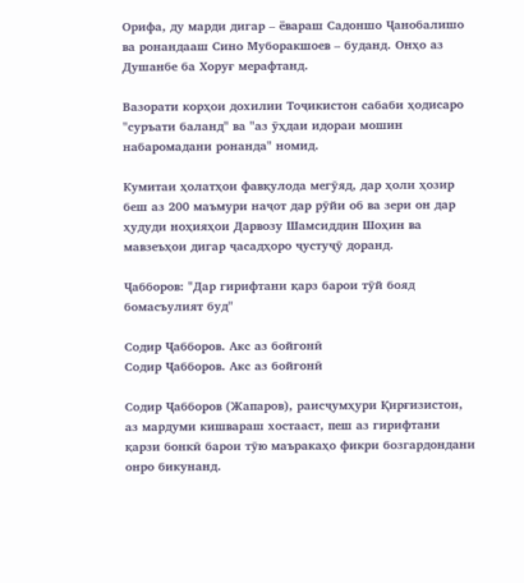Орифа, ду марди дигар – ёвараш Садоншо Ҷанобалишо ва ронандааш Сино Муборакшоев – буданд. Онҳо аз Душанбе ба Хоруғ мерафтанд.

Вазорати корҳои дохилии Тоҷикистон сабаби ҳодисаро "суръати баланд" ва "аз ӯҳдаи идораи мошин набаромадани ронанда" номид.

Кумитаи ҳолатҳои фавқулода мегӯяд, дар ҳоли ҳозир беш аз 200 маъмури наҷот дар рӯйи об ва зери он дар ҳудуди ноҳияҳои Дарвозу Шамсиддин Шоҳин ва мавзеъҳои дигар ҷасадҳоро ҷустуҷӯ доранд.

Ҷабборов: "Дар гирифтани қарз барои тӯй бояд бомасъулият буд"

Содир Ҷабборов. Акс аз бойгонӣ
Содир Ҷабборов. Акс аз бойгонӣ

Содир Ҷабборов (Жапаров), раисҷумҳури Қирғизистон, аз мардуми кишвараш хостааст, пеш аз гирифтани қарзи бонкӣ барои тӯю маъракаҳо фикри бозгардондани онро бикунанд.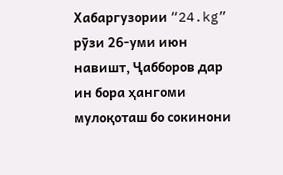Хабаргузории “24.kg” рӯзи 26-уми июн навишт, Ҷабборов дар ин бора ҳангоми мулоқоташ бо сокинони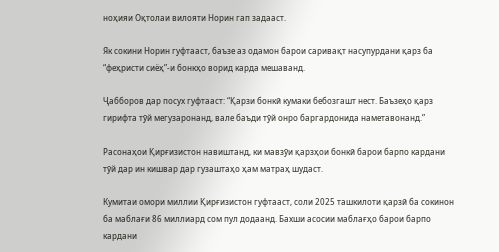ноҳияи Оқтолаи вилояти Норин гап задааст.

Як сокини Норин гуфтааст, баъзе аз одамон барои саривақт насупурдани қарз ба “феҳристи сиёҳ”-и бонкҳо ворид карда мешаванд.

Ҷабборов дар посух гуфтааст: “Қарзи бонкӣ кумаки бебозгашт нест. Баъзеҳо қарз гирифта тӯй мегузаронанд, вале баъди тӯй онро баргардонида наметавонанд.”

Расонаҳои Қирғизистон навиштанд, ки мавзӯи қарзҳои бонкӣ барои барпо кардани тӯй дар ин кишвар дар гузаштаҳо ҳам матраҳ шудаст.

Кумитаи омори миллии Қирғизистон гуфтааст, соли 2025 ташкилоти қарзӣ ба сокинон ба маблағи 86 миллиард сом пул додаанд. Бахши асосии маблағҳо барои барпо кардани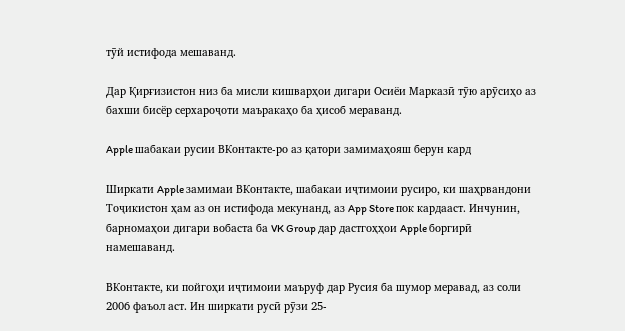тӯй истифода мешаванд.

Дар Қирғизистон низ ба мисли кишварҳои дигари Осиёи Марказӣ тӯю арӯсиҳо аз бахши бисёр серхароҷоти маъракаҳо ба ҳисоб мераванд.

Apple шабакаи русии ВКонтакте-ро аз қатори замимаҳояш берун кард

Ширкати Apple замимаи ВКонтакте, шабакаи иҷтимоии русиро, ки шаҳрвандони Тоҷикистон ҳам аз он истифода мекунанд, аз App Store пок кардааст. Инчунин, барномаҳои дигари вобаста ба VK Group дар дастгоҳҳои Apple боргирӣ намешаванд.

ВКонтакте, ки пойгоҳи иҷтимоии маъруф дар Русия ба шумор меравад, аз соли 2006 фаъол аст. Ин ширкати русӣ рӯзи 25-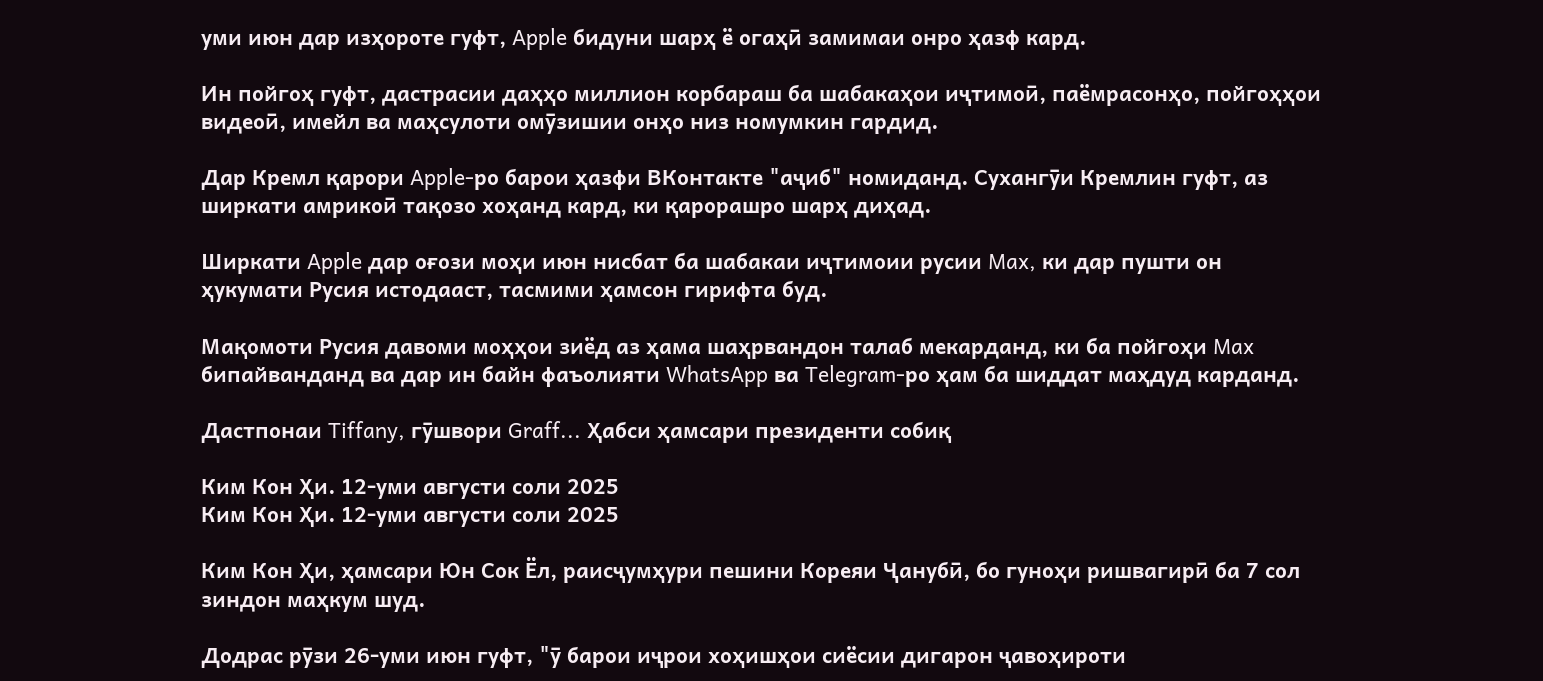уми июн дар изҳороте гуфт, Apple бидуни шарҳ ё огаҳӣ замимаи онро ҳазф кард.

Ин пойгоҳ гуфт, дастрасии даҳҳо миллион корбараш ба шабакаҳои иҷтимоӣ, паёмрасонҳо, пойгоҳҳои видеоӣ, имейл ва маҳсулоти омӯзишии онҳо низ номумкин гардид.

Дар Кремл қарори Apple-ро барои ҳазфи ВКонтакте "аҷиб" номиданд. Сухангӯи Кремлин гуфт, аз ширкати амрикоӣ тақозо хоҳанд кард, ки қарорашро шарҳ диҳад.

Ширкати Apple дар оғози моҳи июн нисбат ба шабакаи иҷтимоии русии Max, ки дар пушти он ҳукумати Русия истодааст, тасмими ҳамсон гирифта буд.

Мақомоти Русия давоми моҳҳои зиёд аз ҳама шаҳрвандон талаб мекарданд, ки ба пойгоҳи Max бипайванданд ва дар ин байн фаъолияти WhatsApp ва Telegram-ро ҳам ба шиддат маҳдуд карданд.

Дастпонаи Tiffany, гӯшвори Graff... Ҳабси ҳамсари президенти собиқ

Ким Кон Ҳи. 12-уми августи соли 2025
Ким Кон Ҳи. 12-уми августи соли 2025

Ким Кон Ҳи, ҳамсари Юн Сок Ёл, раисҷумҳури пешини Кореяи Ҷанубӣ, бо гуноҳи ришвагирӣ ба 7 сол зиндон маҳкум шуд.

Додрас рӯзи 26-уми июн гуфт, "ӯ барои иҷрои хоҳишҳои сиёсии дигарон ҷавоҳироти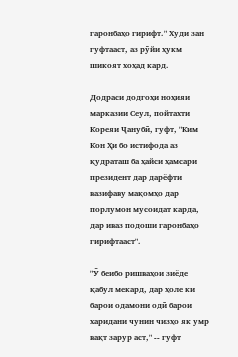гаронбаҳо гирифт." Худи зан гуфтааст, аз рӯйи ҳукм шикоят хоҳад кард.

Додраси додгоҳи ноҳияи марказии Сеул, пойтахти Кореяи Ҷанубӣ, гуфт, "Ким Кон Ҳи бо истифода аз қудраташ ба ҳайси ҳамсари президент дар дарёфти вазифаву мақомҳо дар порлумон мусоидат карда, дар иваз подоши гаронбаҳо гирифтааст".

"Ӯ беибо ришваҳои зиёде қабул мекард, дар ҳоле ки барои одамони одӣ барои харидани чунин чизҳо як умр вақт зарур аст," -- гуфт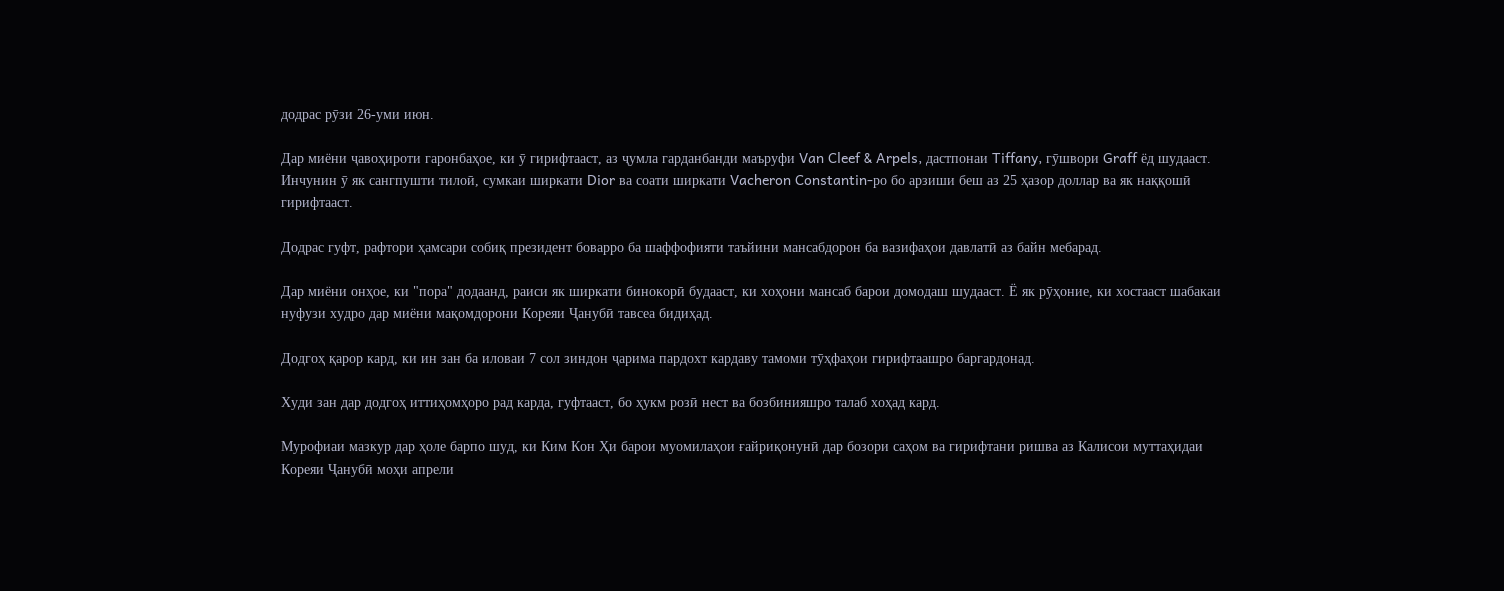додрас рӯзи 26-уми июн.

Дар миёни ҷавоҳироти гаронбаҳое, ки ӯ гирифтааст, аз ҷумла гарданбанди маъруфи Van Cleef & Arpels, дастпонаи Tiffany, гӯшвори Graff ёд шудааст. Инчунин ӯ як сангпушти тилоӣ, сумкаи ширкати Dior ва соати ширкати Vacheron Constantin-ро бо арзиши беш аз 25 ҳазор доллар ва як наққошӣ гирифтааст.

Додрас гуфт, рафтори ҳамсари собиқ президент боварро ба шаффофияти таъйини мансабдорон ба вазифаҳои давлатӣ аз байн мебарад.

Дар миёни онҳое, ки "пора" додаанд, раиси як ширкати бинокорӣ будааст, ки хоҳони мансаб барои домодаш шудааст. Ё як рӯҳоние, ки хостааст шабакаи нуфузи худро дар миёни мақомдорони Кореяи Ҷанубӣ тавсеа бидиҳад.

Додгоҳ қарор кард, ки ин зан ба иловаи 7 сол зиндон ҷарима пардохт кардаву тамоми тӯҳфаҳои гирифтаашро баргардонад.

Худи зан дар додгоҳ иттиҳомҳоро рад карда, гуфтааст, бо ҳукм розӣ нест ва бозбинияшро талаб хоҳад кард.

Мурофиаи мазкур дар ҳоле барпо шуд, ки Ким Кон Ҳи барои муомилаҳои ғайриқонунӣ дар бозори саҳом ва гирифтани ришва аз Калисои муттаҳидаи Кореяи Ҷанубӣ моҳи апрели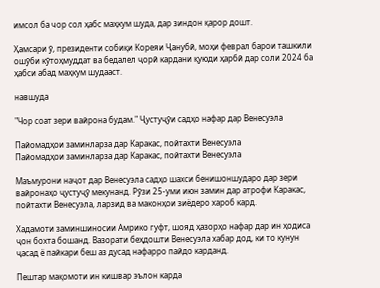имсол ба чор сол ҳабс маҳкум шуда, дар зиндон қарор дошт.

Ҳамсари ӯ, президенти собиқи Кореяи Ҷанубӣ, моҳи феврал барои ташкили ошӯби кӯтоҳмуддат ва бедалел ҷорӣ кардани қуюди ҳарбӣ дар соли 2024 ба ҳабси абад маҳкум шудааст.

навшуда

"Чор соат зери вайрона будам." Ҷустуҷӯи садҳо нафар дар Венесуэла

Пайомадҳои заминларза дар Каракас, пойтахти Венесуэла
Пайомадҳои заминларза дар Каракас, пойтахти Венесуэла

Маъмурони наҷот дар Венесуэла садҳо шахси бенишоншударо дар зери вайронаҳо ҷустуҷӯ мекунанд. Рӯзи 25-уми июн замин дар атрофи Каракас, пойтахти Венесуэла, ларзид ва маконҳои зиёдеро хароб кард.

Хадамоти заминшиносии Амрико гуфт, шояд ҳазорҳо нафар дар ин ҳодиса ҷон бохта бошанд. Вазорати беҳдошти Венесуэла хабар дод, ки то кунун ҷасад ё пайкари беш аз дусад нафарро пайдо карданд.

Пештар мақомоти ин кишвар эълон карда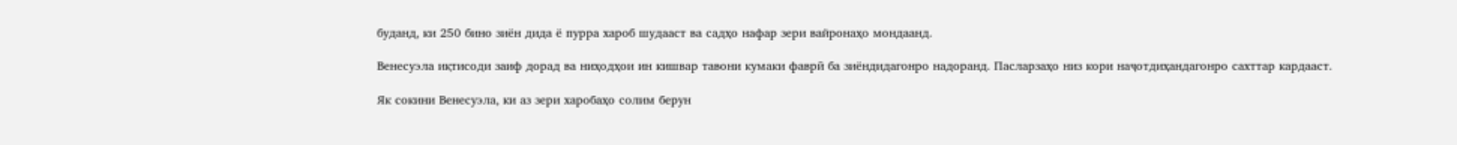буданд, ки 250 бино зиён дида ё пурра хароб шудааст ва садҳо нафар зери вайронаҳо мондаанд.

Венесуэла иқтисоди заиф дорад ва ниҳодҳои ин кишвар тавони кумаки фаврӣ ба зиёндидагонро надоранд. Пасларзаҳо низ кори наҷотдиҳандагонро сахттар кардааст.

Як сокини Венесуэла, ки аз зери харобаҳо солим берун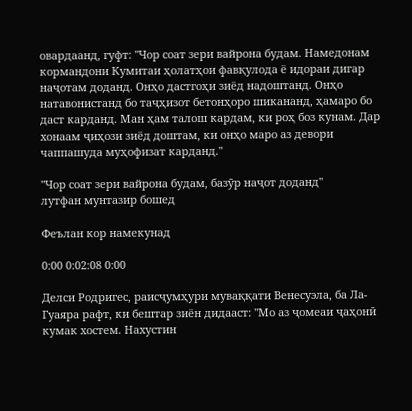овардаанд, гуфт: "Чор соат зери вайрона будам. Намедонам кормандони Кумитаи ҳолатҳои фавқулода ё идораи дигар наҷотам доданд. Онҳо дастгоҳи зиёд надоштанд. Онҳо натавонистанд бо таҷҳизот бетонҳоро шикананд, ҳамаро бо даст карданд. Ман ҳам талош кардам, ки роҳ боз кунам. Дар хонаам ҷиҳози зиёд доштам, ки онҳо маро аз девори чаппашуда муҳофизат карданд."

"Чор соат зери вайрона будам, базӯр наҷот доданд"
лутфан мунтазир бошед

Феълан кор намекунад

0:00 0:02:08 0:00

Делси Родригес, раисҷумҳури муваққати Венесуэла, ба Ла-Гуаяра рафт, ки бештар зиён дидааст: "Мо аз ҷомеаи ҷаҳонӣ кумак хостем. Нахустин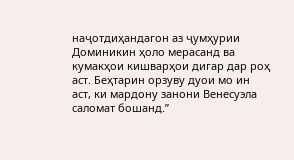наҷотдиҳандагон аз ҷумҳурии Доминикин ҳоло мерасанд ва кумакҳои кишварҳои дигар дар роҳ аст. Беҳтарин орзуву дуои мо ин аст, ки мардону занони Венесуэла саломат бошанд.”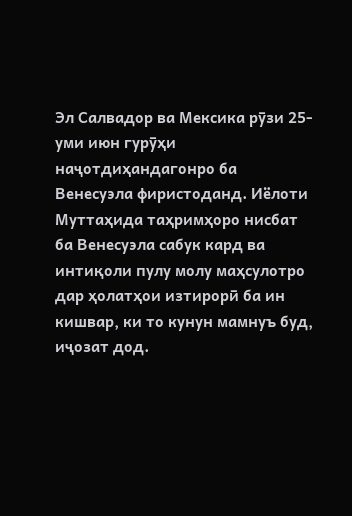Эл Салвадор ва Мексика рӯзи 25-уми июн гурӯҳи наҷотдиҳандагонро ба Венесуэла фиристоданд. Иёлоти Муттаҳида таҳримҳоро нисбат ба Венесуэла сабук кард ва интиқоли пулу молу маҳсулотро дар ҳолатҳои изтирорӣ ба ин кишвар, ки то кунун мамнуъ буд, иҷозат дод.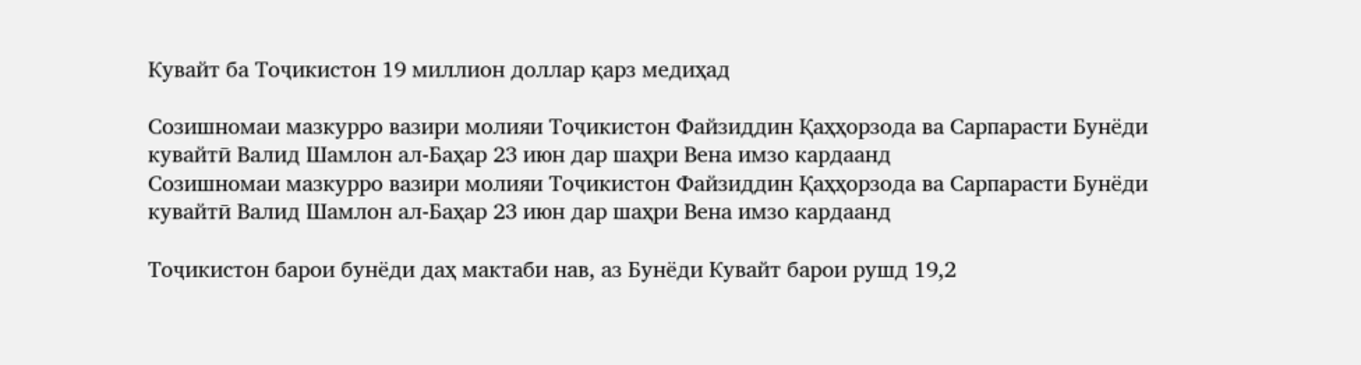Кувайт ба Тоҷикистон 19 миллион доллар қарз медиҳад

Созишномаи мазкурро вазири молияи Тоҷикистон Файзиддин Қаҳҳорзода ва Сарпарасти Бунёди кувайтӣ Валид Шамлон ал-Баҳар 23 июн дар шаҳри Вена имзо кардаанд
Созишномаи мазкурро вазири молияи Тоҷикистон Файзиддин Қаҳҳорзода ва Сарпарасти Бунёди кувайтӣ Валид Шамлон ал-Баҳар 23 июн дар шаҳри Вена имзо кардаанд

Тоҷикистон барои бунёди даҳ мактаби нав, аз Бунёди Кувайт барои рушд 19,2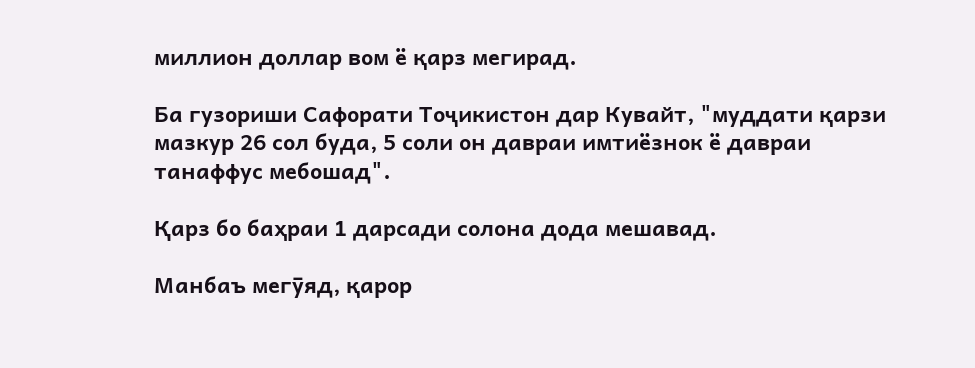миллион доллар вом ё қарз мегирад.

Ба гузориши Сафорати Тоҷикистон дар Кувайт, "муддати қарзи мазкур 26 сол буда, 5 соли он давраи имтиёзнок ё давраи танаффус мебошад".

Қарз бо баҳраи 1 дарсади солона дода мешавад.

Манбаъ мегӯяд, қарор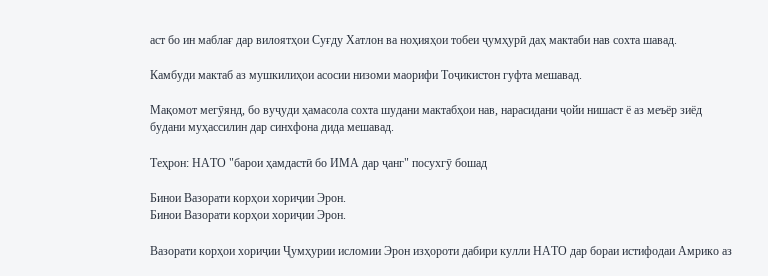аст бо ин маблағ дар вилоятҳои Суғду Хатлон ва ноҳияҳои тобеи ҷумҳурӣ даҳ мактаби нав сохта шавад.

Камбуди мактаб аз мушкилиҳои асосии низоми маорифи Тоҷикистон гуфта мешавад.

Мақомот мегӯянд, бо вуҷуди ҳамасола сохта шудани мактабҳои нав, нарасидани ҷойи нишаст ё аз меъёр зиёд будани муҳассилин дар синхфона дида мешавад.

Теҳрон: НАТО "барои ҳамдастӣ бо ИМА дар ҷанг" посухгӯ бошад

Бинои Вазорати корҳои хориҷии Эрон.
Бинои Вазорати корҳои хориҷии Эрон.

Вазорати корҳои хориҷии Ҷумҳурии исломии Эрон изҳороти дабири кулли НАТО дар бораи истифодаи Амрико аз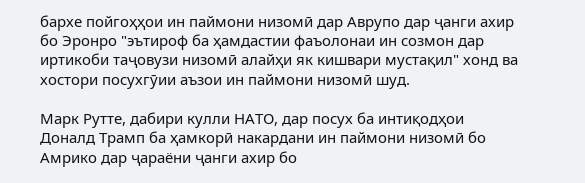бархе пойгоҳҳои ин паймони низомӣ дар Аврупо дар ҷанги ахир бо Эронро "эътироф ба ҳамдастии фаъолонаи ин созмон дар иртикоби таҷовузи низомӣ алайҳи як кишвари мустақил" хонд ва хостори посухгӯии аъзои ин паймони низомӣ шуд.

Марк Рутте, дабири кулли НАТО, дар посух ба интиқодҳои Доналд Трамп ба ҳамкорӣ накардани ин паймони низомӣ бо Амрико дар ҷараёни ҷанги ахир бо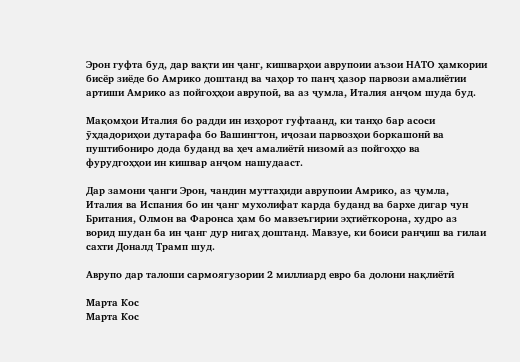Эрон гуфта буд, дар вақти ин ҷанг, кишварҳои аврупоии аъзои НАТО ҳамкории бисёр зиёде бо Амрико доштанд ва чаҳор то панҷ ҳазор парвози амалиётии артиши Амрико аз пойгоҳҳои аврупоӣ, ва аз ҷумла, Италия анҷом шуда буд.

Мақомҳои Италия бо радди ин изҳорот гуфтаанд, ки танҳо бар асоси ӯҳдадориҳои дутарафа бо Вашингтон, иҷозаи парвозҳои боркашонӣ ва пуштибониро дода буданд ва ҳеч амалиётӣ низомӣ аз пойгоҳҳо ва фурудгоҳҳои ин кишвар анҷом нашудааст.

Дар замони ҷанги Эрон, чандин муттаҳиди аврупоии Амрико, аз ҷумла, Италия ва Испания бо ин ҷанг мухолифат карда буданд ва бархе дигар чун Британия, Олмон ва Фаронса ҳам бо мавзеъгирии эҳтиёткорона, худро аз ворид шудан ба ин ҷанг дур нигаҳ доштанд. Мавзуе, ки боиси ранҷиш ва гилаи сахти Доналд Трамп шуд.

Аврупо дар талоши сармоягузории 2 миллиард евро ба долони нақлиётӣ

Марта Кос
Марта Кос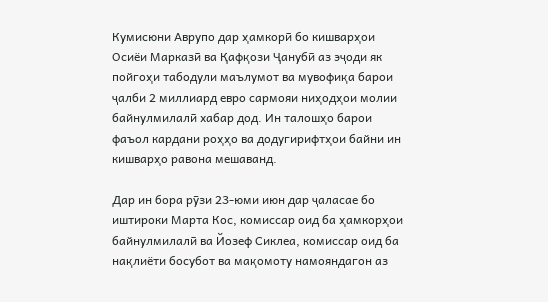Кумисюни Аврупо дар ҳамкорӣ бо кишварҳои Осиёи Марказӣ ва Қафқози Ҷанубӣ аз эҷоди як пойгоҳи табодули маълумот ва мувофиқа барои ҷалби 2 миллиард евро сармояи ниҳодҳои молии байнулмилалӣ хабар дод. Ин талошҳо барои фаъол кардани роҳҳо ва додугирифтҳои байни ин кишварҳо равона мешаванд.

Дар ин бора рӯзи 23-юми июн дар ҷаласае бо иштироки Марта Кос, комиссар оид ба ҳамкорҳои байнулмилалӣ ва Йозеф Сиклеа, комиссар оид ба нақлиёти босубот ва мақомоту намояндагон аз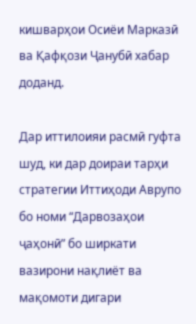кишварҳои Осиёи Марказӣ ва Қафқози Ҷанубӣ хабар доданд.

Дар иттилоияи расмӣ гуфта шуд, ки дар доираи тарҳи стратегии Иттиҳоди Аврупо бо номи “Дарвозаҳои ҷаҳонӣ” бо ширкати вазирони нақлиёт ва мақомоти дигари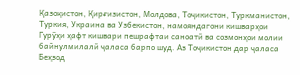Қазоқистон, Қирғизистон, Молдова, Тоҷикистон, Туркманистон, Туркия, Украина ва Узбекистон, намояндагони кишварҳои Гурӯҳи ҳафт кишвари пешрафтаи саноатӣ ва созмонҳои молии байнулмилалӣ ҷаласа барпо шуд. Аз Тоҷикистон дар ҷаласа Беҳзод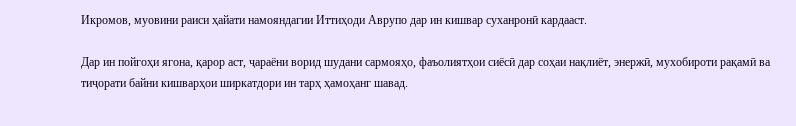Икромов, муовини раиси ҳайати намояндагии Иттиҳоди Аврупо дар ин кишвар суханронӣ кардааст.

Дар ин пойгоҳи ягона, қарор аст, ҷараёни ворид шудани сармояҳо, фаъолиятҳои сиёсӣ дар соҳаи нақлиёт, энержӣ, мухобироти рақамӣ ва тиҷорати байни кишварҳои ширкатдори ин тарҳ ҳамоҳанг шавад.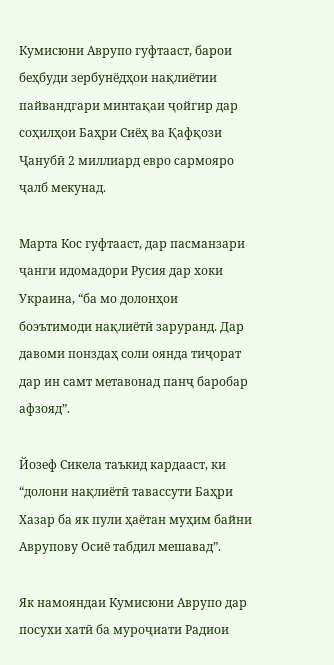Кумисюни Аврупо гуфтааст, барои беҳбуди зербунёдҳои нақлиётии пайвандгари минтақаи ҷойгир дар соҳилҳои Баҳри Сиёҳ ва Қафқози Ҷанубӣ 2 миллиард евро сармояро ҷалб мекунад.

Марта Кос гуфтааст, дар пасманзари ҷанги идомадори Русия дар хоки Украина, “ба мо долонҳои боэътимоди нақлиётӣ заруранд. Дар давоми понздаҳ соли оянда тиҷорат дар ин самт метавонад панҷ баробар афзояд”.

Йозеф Сикела таъкид кардааст, ки “долони нақлиётӣ тавассути Баҳри Хазар ба як пули ҳаётан муҳим байни Аврупову Осиё табдил мешавад”.

Як намояндаи Кумисюни Аврупо дар посухи хатӣ ба муроҷиати Радиои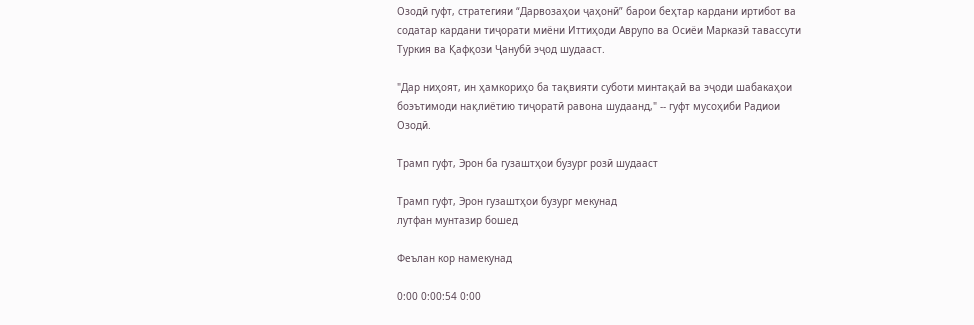Озодӣ гуфт, стратегияи “Дарвозаҳои ҷаҳонӣ” барои беҳтар кардани иртибот ва содатар кардани тиҷорати миёни Иттиҳоди Аврупо ва Осиёи Марказӣ тавассути Туркия ва Қафқози Ҷанубӣ эҷод шудааст.

"Дар ниҳоят, ин ҳамкориҳо ба тақвияти суботи минтақаӣ ва эҷоди шабакаҳои боэътимоди нақлиётию тиҷоратӣ равона шудаанд," -- гуфт мусоҳиби Радиои Озодӣ.

Трамп гуфт, Эрон ба гузаштҳои бузург розӣ шудааст

Трамп гуфт, Эрон гузаштҳои бузург мекунад
лутфан мунтазир бошед

Феълан кор намекунад

0:00 0:00:54 0:00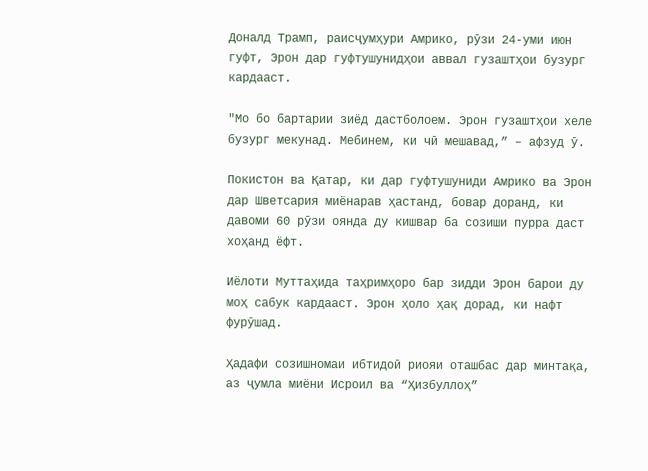Доналд Трамп, раисҷумҳури Амрико, рӯзи 24-уми июн гуфт, Эрон дар гуфтушунидҳои аввал гузаштҳои бузург кардааст.

"Мо бо бартарии зиёд дастболоем. Эрон гузаштҳои хеле бузург мекунад. Мебинем, ки чӣ мешавад,” – афзуд ӯ.

Покистон ва Қатар, ки дар гуфтушуниди Амрико ва Эрон дар Шветсария миёнарав ҳастанд, бовар доранд, ки давоми 60 рӯзи оянда ду кишвар ба созиши пурра даст хоҳанд ёфт.

Иёлоти Муттаҳида таҳримҳоро бар зидди Эрон барои ду моҳ сабук кардааст. Эрон ҳоло ҳақ дорад, ки нафт фурӯшад.

Ҳадафи созишномаи ибтидоӣ риояи оташбас дар минтақа, аз ҷумла миёни Исроил ва “Ҳизбуллоҳ”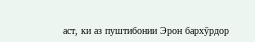аст, ки аз пуштибонии Эрон бархӯрдор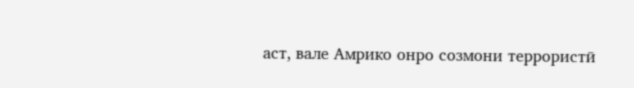аст, вале Амрико онро созмони террористӣ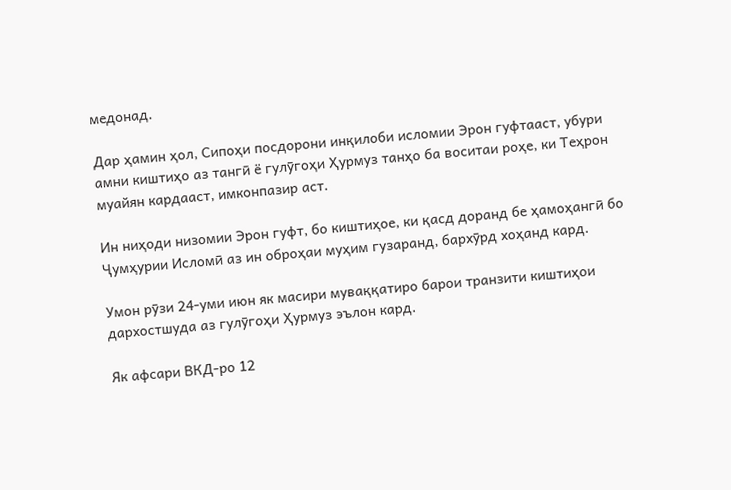медонад.

Дар ҳамин ҳол, Сипоҳи посдорони инқилоби исломии Эрон гуфтааст, убури амни киштиҳо аз тангӣ ё гулӯгоҳи Ҳурмуз танҳо ба воситаи роҳе, ки Теҳрон муайян кардааст, имконпазир аст.

Ин ниҳоди низомии Эрон гуфт, бо киштиҳое, ки қасд доранд бе ҳамоҳангӣ бо Ҷумҳурии Исломӣ аз ин оброҳаи муҳим гузаранд, бархӯрд хоҳанд кард.

Умон рӯзи 24-уми июн як масири муваққатиро барои транзити киштиҳои дархостшуда аз гулӯгоҳи Ҳурмуз эълон кард.

Як афсари ВКД-ро 12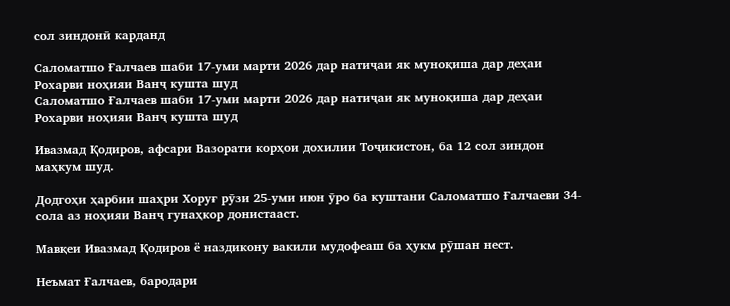сол зиндонӣ карданд

Саломатшо Ғалчаев шаби 17-уми марти 2026 дар натиҷаи як муноқиша дар деҳаи Рохарви ноҳияи Ванҷ кушта шуд
Саломатшо Ғалчаев шаби 17-уми марти 2026 дар натиҷаи як муноқиша дар деҳаи Рохарви ноҳияи Ванҷ кушта шуд

Ивазмад Қодиров, афсари Вазорати корҳои дохилии Тоҷикистон, ба 12 сол зиндон маҳкум шуд.

Додгоҳи ҳарбии шаҳри Хоруғ рӯзи 25-уми июн ӯро ба куштани Саломатшо Ғалчаеви 34-сола аз ноҳияи Ванҷ гунаҳкор донистааст.

Мавқеи Ивазмад Қодиров ё наздикону вакили мудофеаш ба ҳукм рӯшан нест.

Неъмат Ғалчаев, бародари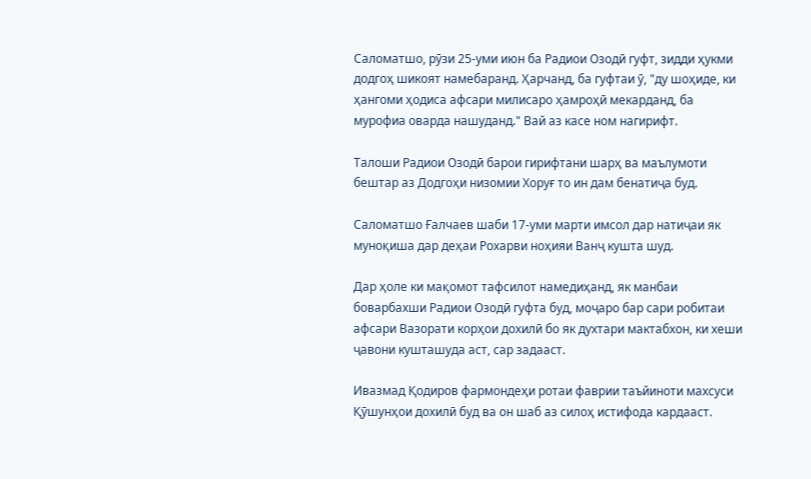Саломатшо, рӯзи 25-уми июн ба Радиои Озодӣ гуфт, зидди ҳукми додгоҳ шикоят намебаранд. Ҳарчанд, ба гуфтаи ӯ, "ду шоҳиде, ки ҳангоми ҳодиса афсари милисаро ҳамроҳӣ мекарданд, ба мурофиа оварда нашуданд." Вай аз касе ном нагирифт.

Талоши Радиои Озодӣ барои гирифтани шарҳ ва маълумоти бештар аз Додгоҳи низомии Хоруғ то ин дам бенатиҷа буд.

Саломатшо Ғалчаев шаби 17-уми марти имсол дар натиҷаи як муноқиша дар деҳаи Рохарви ноҳияи Ванҷ кушта шуд.

Дар ҳоле ки мақомот тафсилот намедиҳанд, як манбаи боварбахши Радиои Озодӣ гуфта буд, моҷаро бар сари робитаи афсари Вазорати корҳои дохилӣ бо як духтари мактабхон, ки хеши ҷавони кушташуда аст, сар задааст.

Ивазмад Қодиров фармондеҳи ротаи фаврии таъйиноти махсуси Қӯшунҳои дохилӣ буд ва он шаб аз силоҳ истифода кардааст.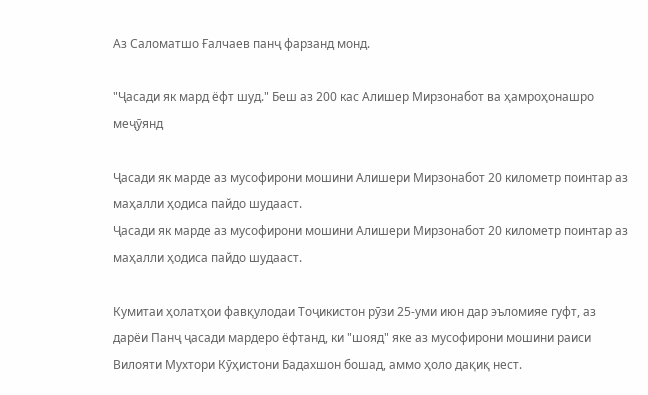Аз Саломатшо Ғалчаев панҷ фарзанд монд.

"Ҷасади як мард ёфт шуд." Беш аз 200 кас Алишер Мирзонабот ва ҳамроҳонашро меҷӯянд

Ҷасади як марде аз мусофирони мошини Алишери Мирзонабот 20 километр поинтар аз маҳалли ҳодиса пайдо шудааст.
Ҷасади як марде аз мусофирони мошини Алишери Мирзонабот 20 километр поинтар аз маҳалли ҳодиса пайдо шудааст.

Кумитаи ҳолатҳои фавқулодаи Тоҷикистон рӯзи 25-уми июн дар эъломияе гуфт, аз дарёи Панҷ ҷасади мардеро ёфтанд, ки "шояд" яке аз мусофирони мошини раиси Вилояти Мухтори Кӯҳистони Бадахшон бошад, аммо ҳоло дақиқ нест.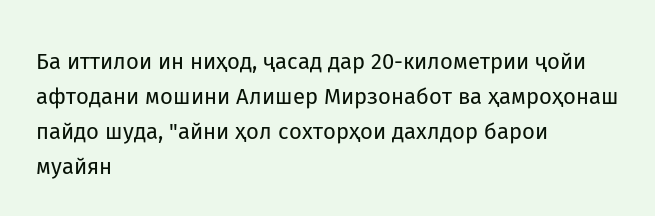Ба иттилои ин ниҳод, ҷасад дар 20-километрии ҷойи афтодани мошини Алишер Мирзонабот ва ҳамроҳонаш пайдо шуда, "айни ҳол сохторҳои дахлдор барои муайян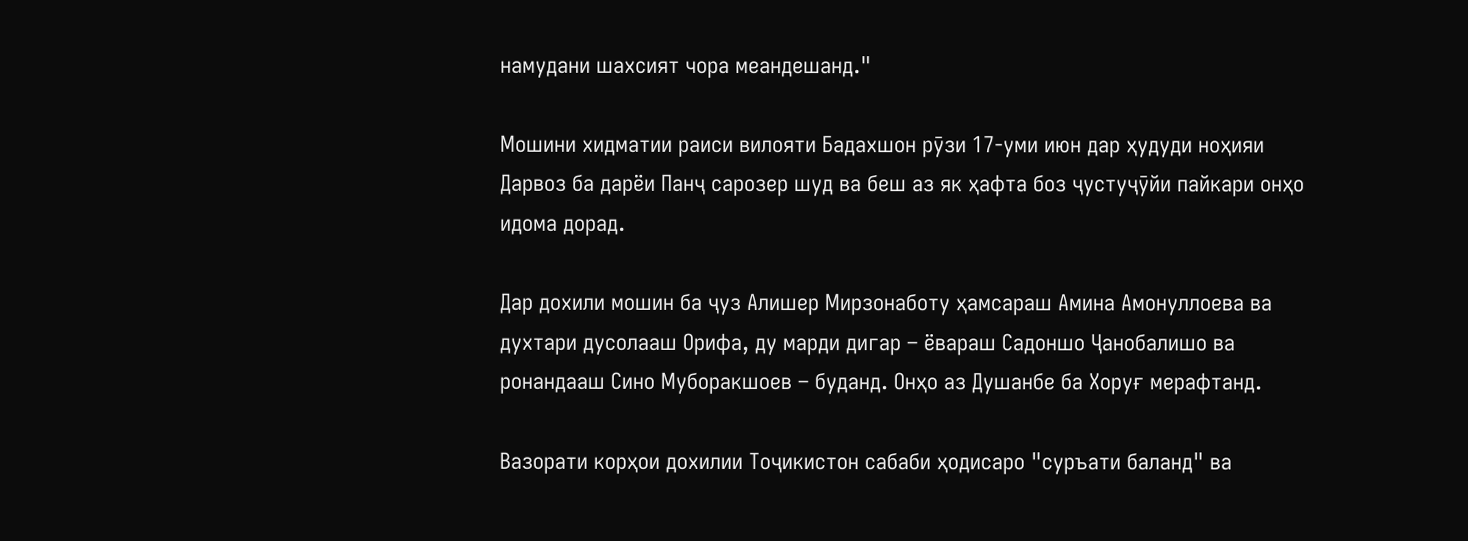намудани шахсият чора меандешанд."

Мошини хидматии раиси вилояти Бадахшон рӯзи 17-уми июн дар ҳудуди ноҳияи Дарвоз ба дарёи Панҷ сарозер шуд ва беш аз як ҳафта боз ҷустуҷӯйи пайкари онҳо идома дорад.

Дар дохили мошин ба ҷуз Алишер Мирзонаботу ҳамсараш Амина Амонуллоева ва духтари дусолааш Орифа, ду марди дигар – ёвараш Садоншо Ҷанобалишо ва ронандааш Сино Муборакшоев – буданд. Онҳо аз Душанбе ба Хоруғ мерафтанд.

Вазорати корҳои дохилии Тоҷикистон сабаби ҳодисаро "суръати баланд" ва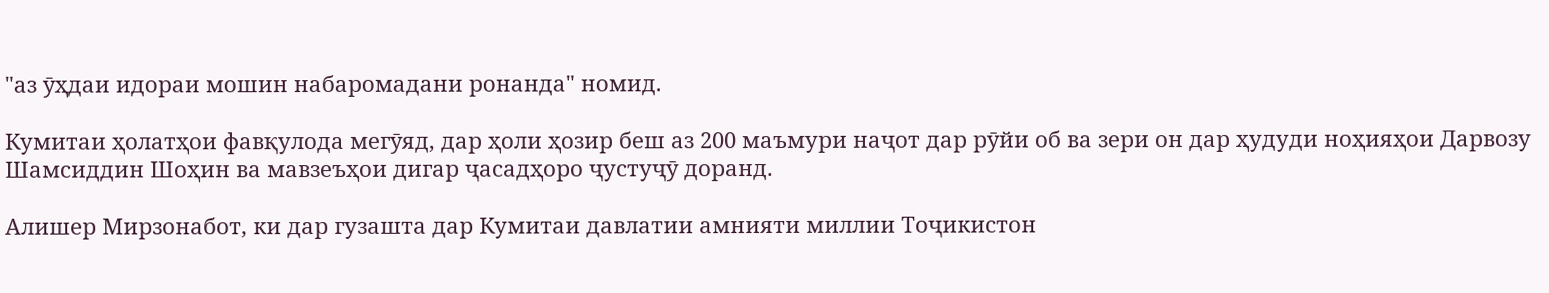"аз ӯҳдаи идораи мошин набаромадани ронанда" номид.

Кумитаи ҳолатҳои фавқулода мегӯяд, дар ҳоли ҳозир беш аз 200 маъмури наҷот дар рӯйи об ва зери он дар ҳудуди ноҳияҳои Дарвозу Шамсиддин Шоҳин ва мавзеъҳои дигар ҷасадҳоро ҷустуҷӯ доранд.

Алишер Мирзонабот, ки дар гузашта дар Кумитаи давлатии амнияти миллии Тоҷикистон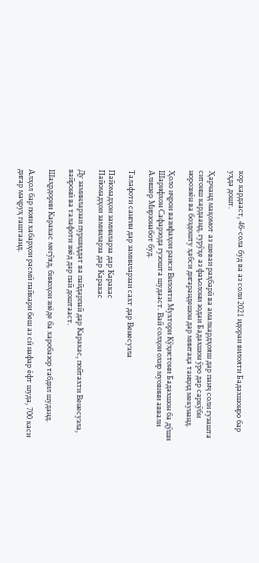кор кардааст, 46-сола буд ва аз соли 2021 идораи вилояти Бадахшонро бар уҳда дошт.

Ҳарчанд мақомот аз шеваи раҳбарӣ ва амалкардҳояш дар панҷ соли гузашта ситоиш кардаанд, гурӯҳе аз фаъолони зодаи Бадахшон ӯро дар саркӯби норозиён ва боздошту ҳабси дигарандешон дар минтақа танқид мекунанд.

Ҳоло иҷрои вазифаҳои раиси Вилояти Мухтори Кӯҳистони Бадахшон ба дӯши Шарифхон Сафарзода гузошта шудааст. Вай солҳои охир муовини аввали Алишер Мирзонабот буд.

Талафоти сангин дар заминларзаи сахт дар Венесуэла

Пайомадҳои заминларза дар Каракас
Пайомадҳои заминларза дар Каракас

Ду заминларзаи пуршиддат ва пайдарпай дар Каракас, пойтахти Венесуэла, вайронӣ ва талафоти зиёд дар пай доштааст.

Шаҳрдории Каракас мегӯяд, биноҳои зиёде ба харобазор табдил шуданд.

Алҳол бар пояи хабарҳои расмӣ пайкари беш аз сӣ нафар ёфт шуда, 700 каси дигар маҷруҳ гаштаанд.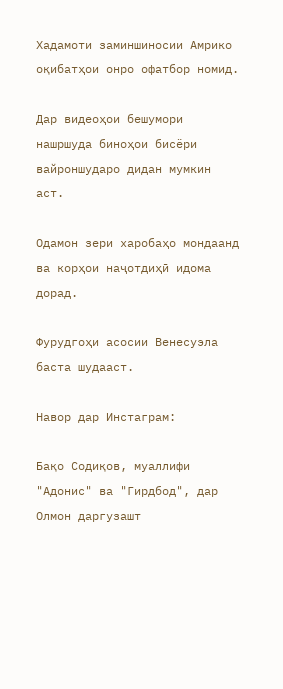Хадамоти заминшиносии Амрико оқибатҳои онро офатбор номид.

Дар видеоҳои бешумори нашршуда биноҳои бисёри вайроншударо дидан мумкин аст.

Одамон зери харобаҳо мондаанд ва корҳои наҷотдиҳӣ идома дорад.

Фурудгоҳи асосии Венесуэла баста шудааст.

Навор дар Инстаграм:

Бақо Содиқов, муаллифи "Адонис" ва "Гирдбод", дар Олмон даргузашт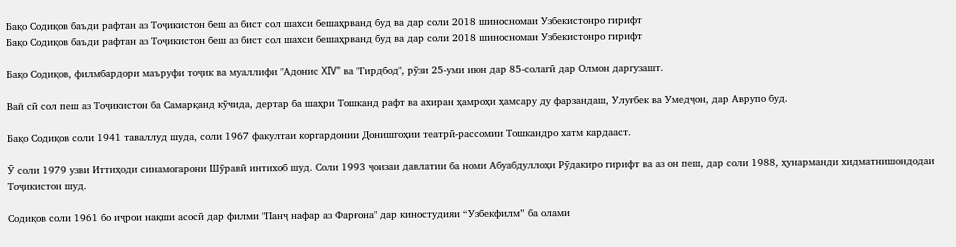Бақо Содиқов баъди рафтан аз Тоҷикистон беш аз бист сол шахси бешаҳрванд буд ва дар соли 2018 шиносномаи Узбекистонро гирифт
Бақо Содиқов баъди рафтан аз Тоҷикистон беш аз бист сол шахси бешаҳрванд буд ва дар соли 2018 шиносномаи Узбекистонро гирифт

Бақо Содиқов, филмбардори маъруфи тоҷик ва муаллифи "Адонис XIV" ва "Гирдбод", рӯзи 25-уми июн дар 85-солагӣ дар Олмон даргузашт.

Вай сӣ сол пеш аз Тоҷикистон ба Самарқанд кӯчида, дертар ба шаҳри Тошканд рафт ва ахиран ҳамроҳи ҳамсару ду фарзандаш, Улуғбек ва Умедҷон, дар Аврупо буд.

Бақо Содиқов соли 1941 таваллуд шуда, соли 1967 факултаи коргардонии Донишгоҳии театрӣ-рассомии Тошкандро хатм кардааст.

Ӯ соли 1979 узви Иттиҳоди синамогарони Шӯравӣ интихоб шуд. Соли 1993 ҷоизаи давлатии ба номи Абуабдуллоҳи Рӯдакиро гирифт ва аз он пеш, дар соли 1988, ҳунарманди хидматнишондодаи Тоҷикистон шуд.

Содиқов соли 1961 бо иҷрои нақши асосӣ дар филми "Панҷ нафар аз Фарғона" дар киностудияи “Узбекфилм” ба олами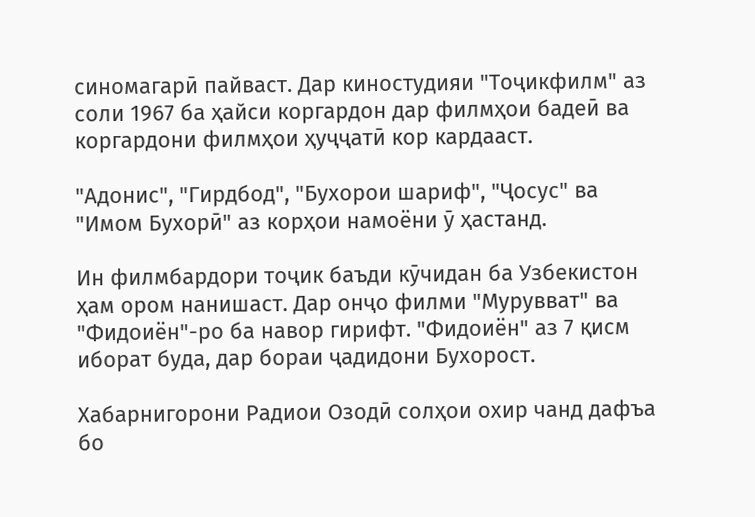синомагарӣ пайваст. Дар киностудияи "Тоҷикфилм" аз соли 1967 ба ҳайси коргардон дар филмҳои бадеӣ ва коргардони филмҳои ҳуҷҷатӣ кор кардааст.

"Адонис", "Гирдбод", "Бухорои шариф", "Ҷосус" ва "Имом Бухорӣ" аз корҳои намоёни ӯ ҳастанд.

Ин филмбардори тоҷик баъди кӯчидан ба Узбекистон ҳам ором нанишаст. Дар онҷо филми "Мурувват" ва "Фидоиён"-ро ба навор гирифт. "Фидоиён" аз 7 қисм иборат буда, дар бораи ҷадидони Бухорост.

Хабарнигорони Радиои Озодӣ солҳои охир чанд дафъа бо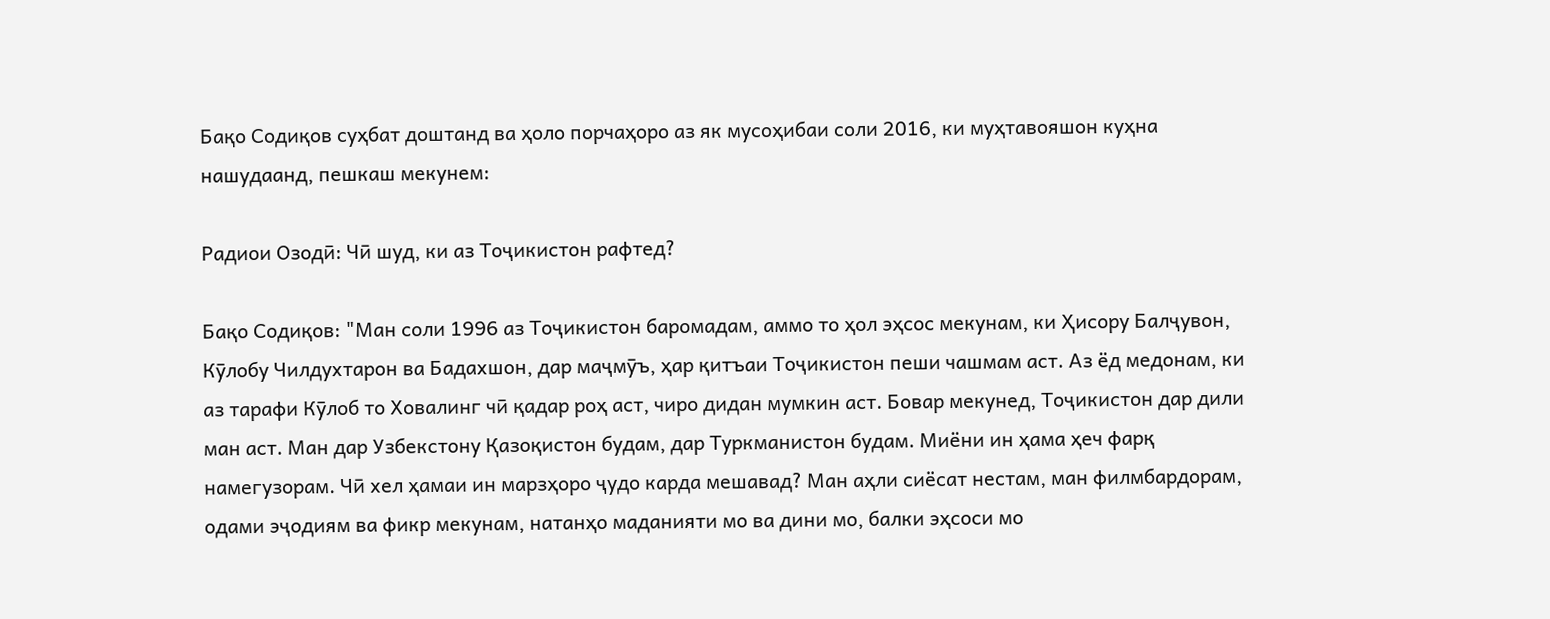Бақо Содиқов суҳбат доштанд ва ҳоло порчаҳоро аз як мусоҳибаи соли 2016, ки муҳтавояшон куҳна нашудаанд, пешкаш мекунем:

Радиои Озодӣ: Чӣ шуд, ки аз Тоҷикистон рафтед?

Бақо Содиқов: "Ман соли 1996 аз Тоҷикистон баромадам, аммо то ҳол эҳсос мекунам, ки Ҳисору Балҷувон, Кӯлобу Чилдухтарон ва Бадахшон, дар маҷмӯъ, ҳар қитъаи Тоҷикистон пеши чашмам аст. Аз ёд медонам, ки аз тарафи Кӯлоб то Ховалинг чӣ қадар роҳ аст, чиро дидан мумкин аст. Бовар мекунед, Тоҷикистон дар дили ман аст. Ман дар Узбекстону Қазоқистон будам, дар Туркманистон будам. Миёни ин ҳама ҳеч фарқ намегузорам. Чӣ хел ҳамаи ин марзҳоро ҷудо карда мешавад? Ман аҳли сиёсат нестам, ман филмбардорам, одами эҷодиям ва фикр мекунам, натанҳо маданияти мо ва дини мо, балки эҳсоси мо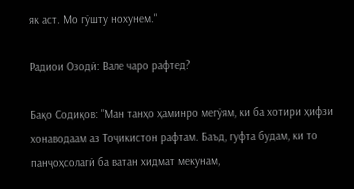як аст. Мо гӯшту нохунем."

Радиои Озодӣ: Вале чаро рафтед?

Бақо Содиқов: "Ман танҳо ҳаминро мегӯям, ки ба хотири ҳифзи хонаводаам аз Тоҷикистон рафтам. Баъд, гуфта будам, ки то панҷоҳсолагӣ ба ватан хидмат мекунам,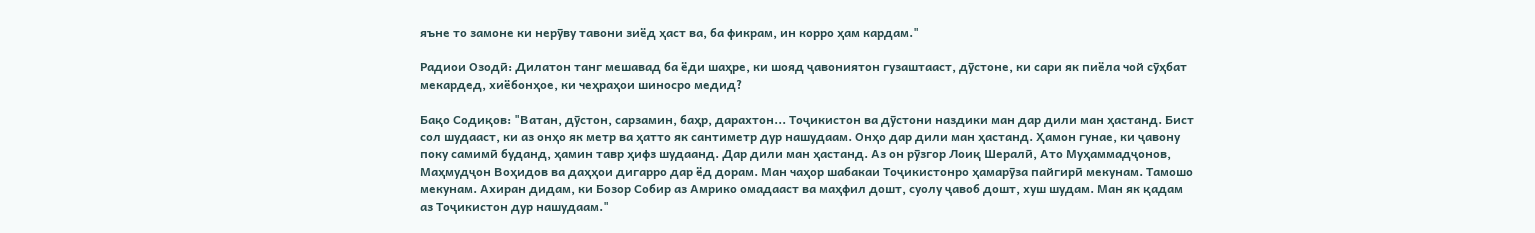яъне то замоне ки нерӯву тавони зиёд ҳаст ва, ба фикрам, ин корро ҳам кардам."

Радиои Озодӣ: Дилатон танг мешавад ба ёди шаҳре, ки шояд ҷавониятон гузаштааст, дӯстоне, ки сари як пиёла чой сӯҳбат мекардед, хиёбонҳое, ки чеҳраҳои шиносро медид?

Бақо Содиқов: "Ватан, дӯстон, сарзамин, баҳр, дарахтон... Тоҷикистон ва дӯстони наздики ман дар дили ман ҳастанд. Бист сол шудааст, ки аз онҳо як метр ва ҳатто як сантиметр дур нашудаам. Онҳо дар дили ман ҳастанд. Ҳамон гунае, ки ҷавону поку самимӣ буданд, ҳамин тавр ҳифз шудаанд. Дар дили ман ҳастанд. Аз он рӯзгор Лоиқ Шералӣ, Ато Муҳаммадҷонов, Маҳмудҷон Воҳидов ва даҳҳои дигарро дар ёд дорам. Ман чаҳор шабакаи Тоҷикистонро ҳамарӯза пайгирӣ мекунам. Тамошо мекунам. Ахиран дидам, ки Бозор Собир аз Амрико омадааст ва маҳфил дошт, суолу ҷавоб дошт, хуш шудам. Ман як қадам аз Тоҷикистон дур нашудаам."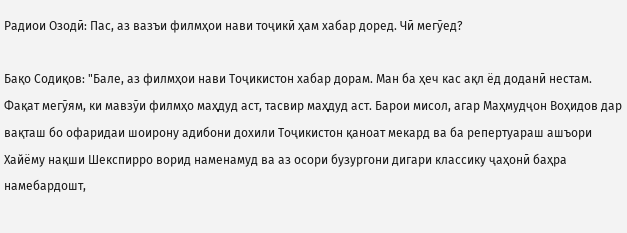Радиои Озодӣ: Пас, аз вазъи филмҳои нави тоҷикӣ ҳам хабар доред. Чӣ мегӯед?

Бақо Содиқов: "Бале, аз филмҳои нави Тоҷикистон хабар дорам. Ман ба ҳеч кас ақл ёд доданӣ нестам. Фақат мегӯям, ки мавзӯи филмҳо маҳдуд аст, тасвир маҳдуд аст. Барои мисол, агар Маҳмудҷон Воҳидов дар вақташ бо офаридаи шоирону адибони дохили Тоҷикистон қаноат мекард ва ба репертуараш ашъори Хайёму нақши Шекспирро ворид наменамуд ва аз осори бузургони дигари классику ҷаҳонӣ баҳра намебардошт,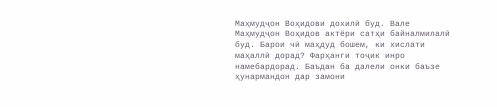Маҳмудҷон Воҳидови дохилӣ буд. Вале Маҳмудҷон Воҳидов актёри сатҳи байналмилалӣ буд. Барои чӣ маҳдуд бошем, ки хислати маҳаллӣ дорад? Фарҳанги тоҷик инро намебардорад. Баъдан ба далели онки баъзе ҳунармандон дар замони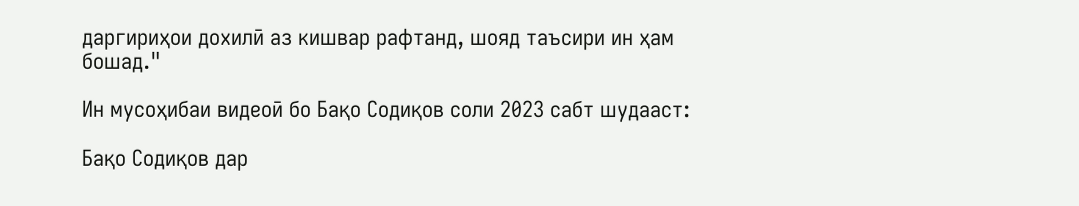даргириҳои дохилӣ аз кишвар рафтанд, шояд таъсири ин ҳам бошад."

Ин мусоҳибаи видеоӣ бо Бақо Содиқов соли 2023 сабт шудааст:

Бақо Содиқов дар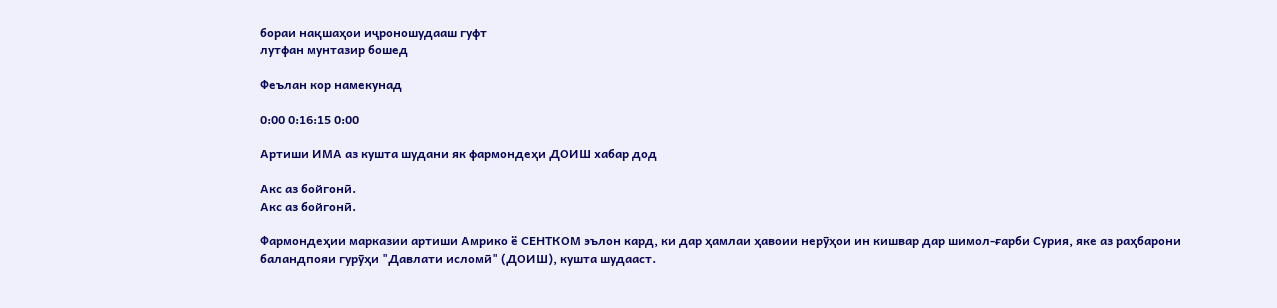бораи нақшаҳои иҷроношудааш гуфт
лутфан мунтазир бошед

Феълан кор намекунад

0:00 0:16:15 0:00

Артиши ИМА аз кушта шудани як фармондеҳи ДОИШ хабар дод

Акс аз бойгонӣ.
Акс аз бойгонӣ.

Фармондеҳии марказии артиши Амрико ё СЕНТКОМ эълон кард, ки дар ҳамлаи ҳавоии нерӯҳои ин кишвар дар шимол-ғарби Сурия, яке аз раҳбарони баландпояи гурӯҳи "Давлати исломӣ" (ДОИШ), кушта шудааст.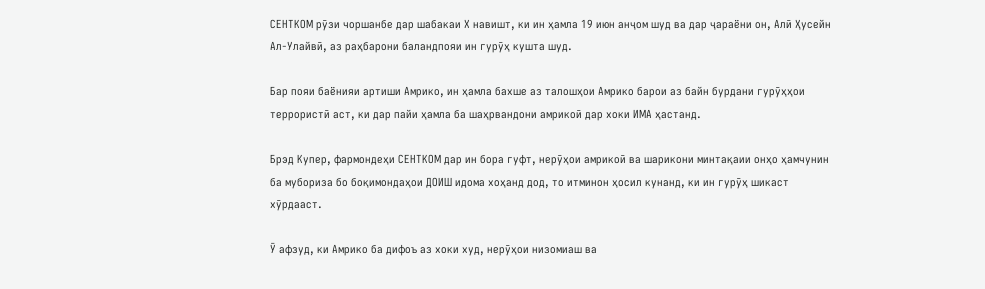СЕНТКОМ рӯзи чоршанбе дар шабакаи Х навишт, ки ин ҳамла 19 июн анҷом шуд ва дар ҷараёни он, Алӣ Ҳусейн Ал-Улайвӣ, аз раҳбарони баландпояи ин гурӯҳ кушта шуд.

Бар пояи баёнияи артиши Амрико, ин ҳамла бахше аз талошҳои Амрико барои аз байн бурдани гурӯҳҳои террористӣ аст, ки дар пайи ҳамла ба шаҳрвандони амрикоӣ дар хоки ИМА ҳастанд.

Брэд Купер, фармондеҳи СЕНТКОМ дар ин бора гуфт, нерӯҳои амрикоӣ ва шарикони минтақаии онҳо ҳамчунин ба мубориза бо боқимондаҳои ДОИШ идома хоҳанд дод, то итминон ҳосил кунанд, ки ин гурӯҳ шикаст хӯрдааст.

Ӯ афзуд, ки Амрико ба дифоъ аз хоки худ, нерӯҳои низомиаш ва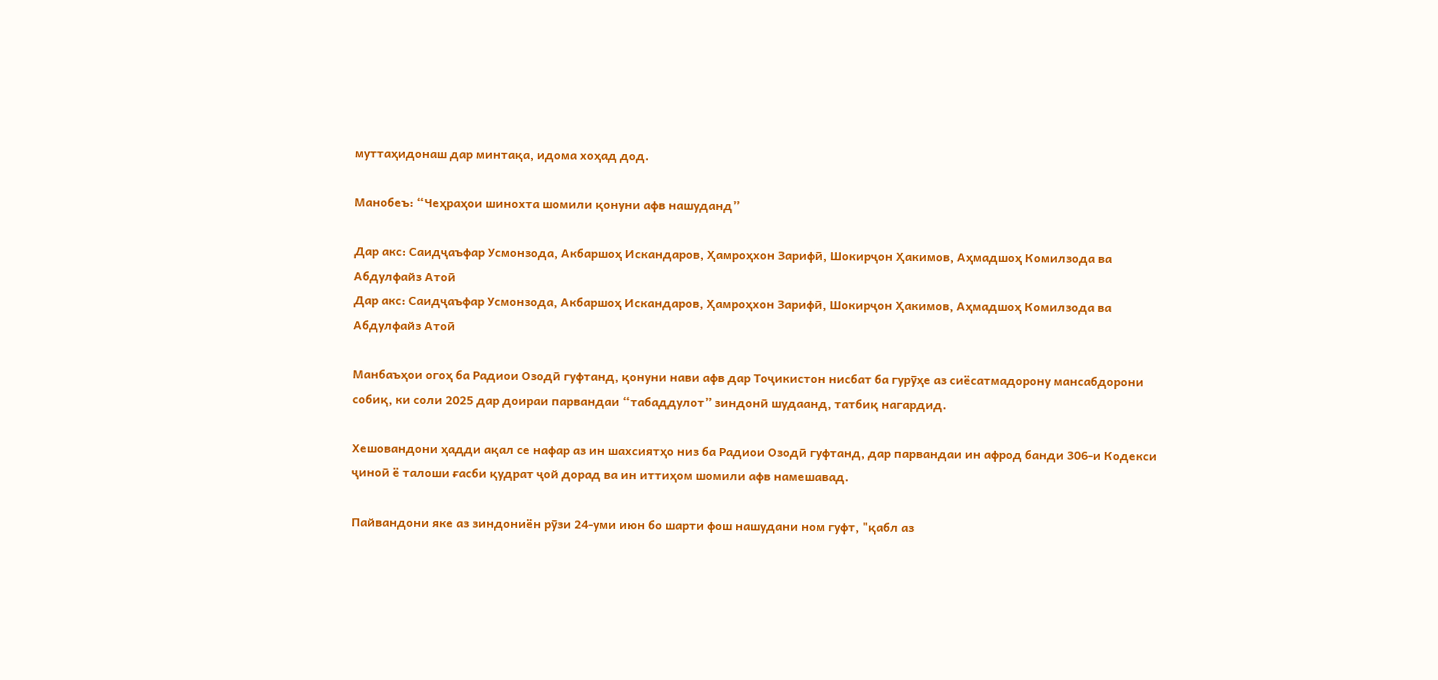муттаҳидонаш дар минтақа, идома хоҳад дод.

Манобеъ: “Чеҳраҳои шинохта шомили қонуни афв нашуданд”

Дар акс: Саидҷаъфар Усмонзода, Акбаршоҳ Искандаров, Ҳамроҳхон Зарифӣ, Шокирҷон Ҳакимов, Аҳмадшоҳ Комилзода ва Абдулфайз Атоӣ
Дар акс: Саидҷаъфар Усмонзода, Акбаршоҳ Искандаров, Ҳамроҳхон Зарифӣ, Шокирҷон Ҳакимов, Аҳмадшоҳ Комилзода ва Абдулфайз Атоӣ

Манбаъҳои огоҳ ба Радиои Озодӣ гуфтанд, қонуни нави афв дар Тоҷикистон нисбат ба гурӯҳе аз сиёсатмадорону мансабдорони собиқ, ки соли 2025 дар доираи парвандаи “табаддулот” зиндонӣ шудаанд, татбиқ нагардид.

Хешовандони ҳадди ақал се нафар аз ин шахсиятҳо низ ба Радиои Озодӣ гуфтанд, дар парвандаи ин афрод банди 306-и Кодекси ҷиноӣ ё талоши ғасби қудрат ҷой дорад ва ин иттиҳом шомили афв намешавад.

Пайвандони яке аз зиндониён рӯзи 24-уми июн бо шарти фош нашудани ном гуфт, "қабл аз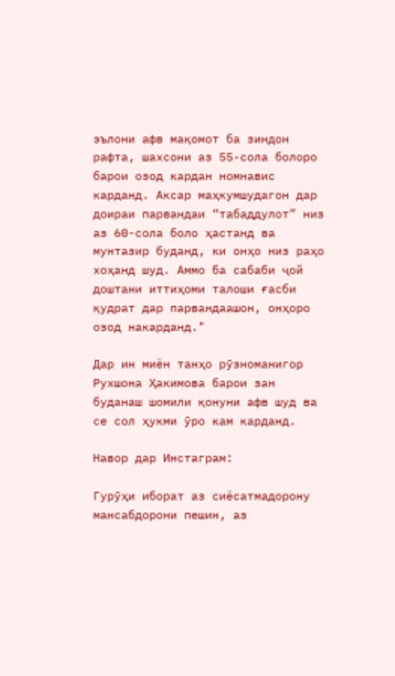эълони афв мақомот ба зиндон рафта, шахсони аз 55-сола болоро барои озод кардан номнавис карданд. Аксар маҳкумшудагон дар доираи парвандаи “табаддулот” низ аз 60-сола боло ҳастанд ва мунтазир буданд, ки онҳо низ раҳо хоҳанд шуд. Аммо ба сабаби ҷой доштани иттиҳоми талоши ғасби қудрат дар парвандаашон, онҳоро озод накарданд."

Дар ин миён танҳо рӯзноманигор Рухшона Ҳакимова барои зан буданаш шомили қонуни афв шуд ва се сол ҳукми ӯро кам карданд.

Навор дар Инстаграм:

Гурӯҳи иборат аз сиёсатмадорону мансабдорони пешин, аз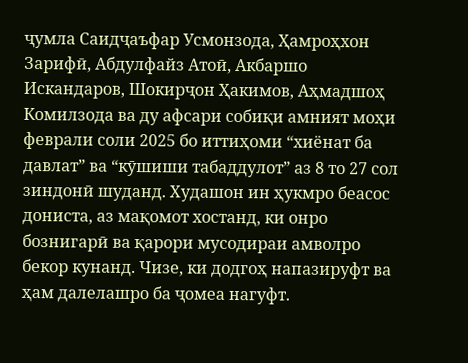ҷумла Саидҷаъфар Усмонзода, Ҳамроҳхон Зарифӣ, Абдулфайз Атоӣ, Акбаршо Искандаров, Шокирҷон Ҳакимов, Аҳмадшоҳ Комилзода ва ду афсари собиқи амният моҳи феврали соли 2025 бо иттиҳоми “хиёнат ба давлат” ва “кӯшиши табаддулот” аз 8 то 27 сол зиндонӣ шуданд. Худашон ин ҳукмро беасос дониста, аз мақомот хостанд, ки онро бознигарӣ ва қарори мусодираи амволро бекор кунанд. Чизе, ки додгоҳ напазируфт ва ҳам далелашро ба ҷомеа нагуфт.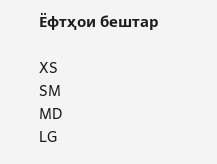Ёфтҳои бештар

XS
SM
MD
LG